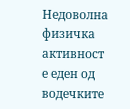Недоволна физичка активност е еден од водечките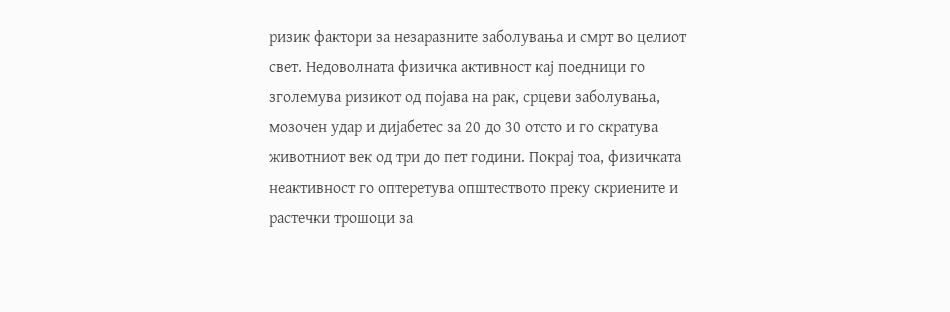ризик фактори за незаразните заболувања и смрт во целиот свет. Недоволната физичка активност кај поедници го зголемува ризикот од појава на рак, срцеви заболувања, мозочен удар и дијабетес за 20 до 30 отсто и го скратува животниот век од три до пет години. Покрај тоа, физичката неактивност го оптеретува општеството преку скриените и растечки трошоци за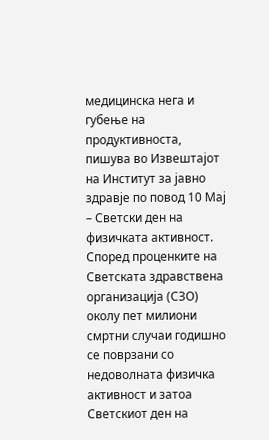медицинска нега и губење на продуктивноста, пишува во Извештајот на Институт за јавно здравје по повод 10 Мај – Светски ден на физичката активност.
Според проценките на Светската здравствена организација (СЗО) околу пет милиони смртни случаи годишно се поврзани со недоволната физичка активност и затоа Светскиот ден на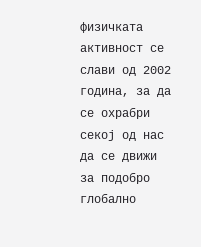физичката активност се слави од 2002 година, за да се охрабри секој од нас да се движи за подобро глобално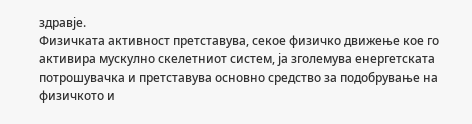здравје.
Физичката активност претставува, секое физичко движење кое го активира мускулно скелетниот систем, ја зголемува енергетската потрошувачка и претставува основно средство за подобрување на физичкото и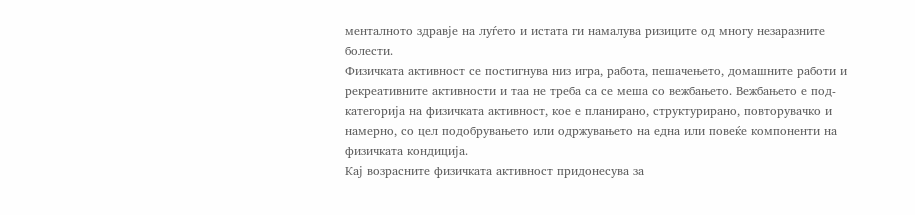менталното здравје на луѓето и истата ги намалува ризиците од многу незаразните болести.
Физичката активност се постигнува низ игра, работа, пешачењето, домашните работи и рекреативните активности и таа не треба са се меша со вежбањето. Вежбањето е под-категорија на физичката активност, кое е планирано, структурирано, повторувачко и намерно, со цел подобрувањето или одржувањето на една или повеќе компоненти на физичката кондиција.
Кај возрасните физичката активност придонесува за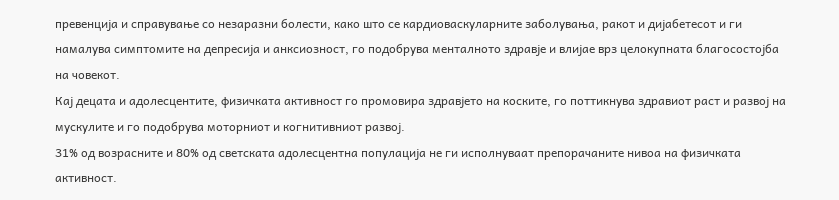превенција и справување со незаразни болести, како што се кардиоваскуларните заболувања, ракот и дијабетесот и ги намалува симптомите на депресија и анксиозност, го подобрува менталното здравје и влијае врз целокупната благосостојба на човекот.
Кај децата и адолесцентите, физичката активност го промовира здравјето на коските, го поттикнува здравиот раст и развој на мускулите и го подобрува моторниот и когнитивниот развој.
31% од возрасните и 80% од светската адолесцентна популација не ги исполнуваат препорачаните нивоа на физичката активност.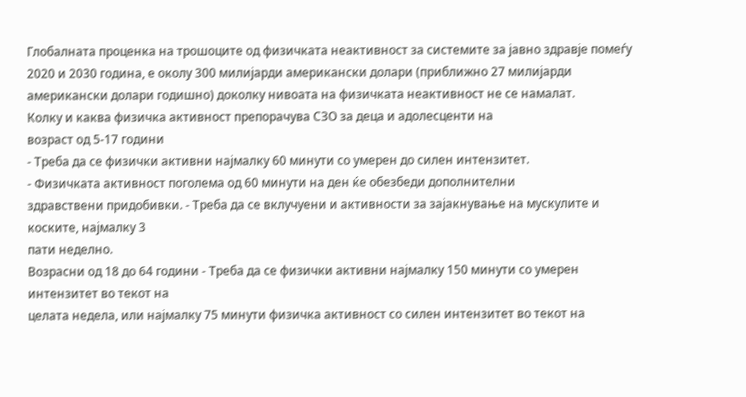Глобалната проценка на трошоците од физичката неактивност за системите за јавно здравје помеѓу 2020 и 2030 година, е околу 300 милијарди американски долари (приближно 27 милијарди американски долари годишно) доколку нивоата на физичката неактивност не се намалат.
Колку и каква физичка активност препорачува СЗО за деца и адолесценти на
возраст од 5-17 години
- Треба да се физички активни најмалку 60 минути со умерен до силен интензитет.
- Физичката активност поголема од 60 минути на ден ќе обезбеди дополнителни
здравствени придобивки. - Треба да се вклучуени и активности за зајакнување на мускулите и коските, најмалку 3
пати неделно.
Возрасни од 18 до 64 години - Треба да се физички активни најмалку 150 минути со умерен интензитет во текот на
целата недела, или најмалку 75 минути физичка активност со силен интензитет во текот на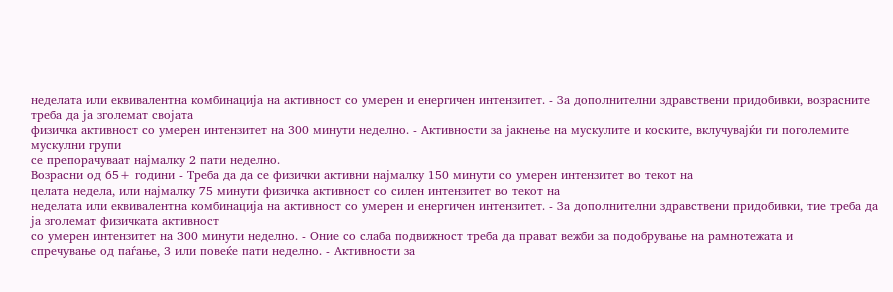неделата или еквивалентна комбинација на активност со умерен и енергичен интензитет. - За дополнителни здравствени придобивки, возрасните треба да ја зголемат својата
физичка активност со умерен интензитет на 300 минути неделно. - Активности за јакнење на мускулите и коските, вклучувајќи ги поголемите мускулни групи
се препорачуваат најмалку 2 пати неделно.
Возрасни од 65+ години - Треба да да се физички активни најмалку 150 минути со умерен интензитет во текот на
целата недела, или најмалку 75 минути физичка активност со силен интензитет во текот на
неделата или еквивалентна комбинација на активност со умерен и енергичен интензитет. - За дополнителни здравствени придобивки, тие треба да ја зголемат физичката активност
со умерен интензитет на 300 минути неделно. - Оние со слаба подвижност треба да прават вежби за подобрување на рамнотежата и
спречување од паѓање, 3 или повеќе пати неделно. - Активности за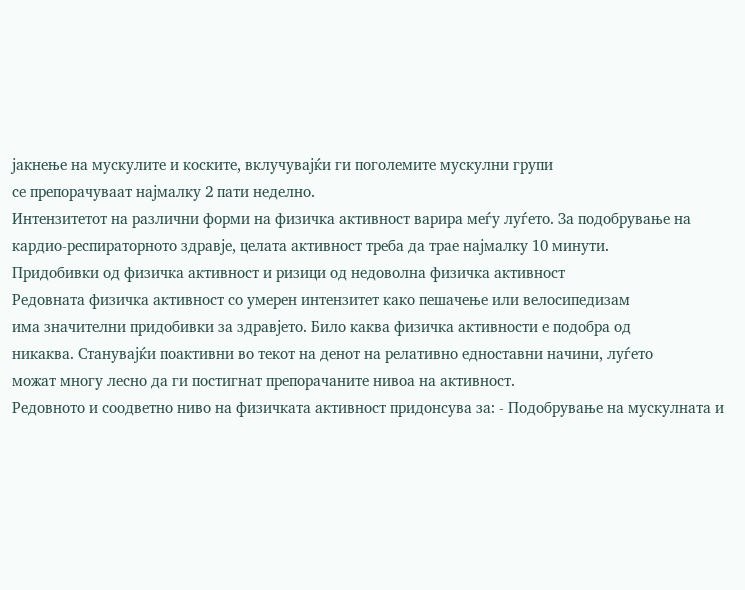јакнење на мускулите и коските, вклучувајќи ги поголемите мускулни групи
се препорачуваат најмалку 2 пати неделно.
Интензитетот на различни форми на физичка активност варира меѓу луѓето. За подобрување на кардио-респираторното здравје, целата активност треба да трае најмалку 10 минути.
Придобивки од физичка активност и ризици од недоволна физичка активност
Редовната физичка активност со умерен интензитет како пешачење или велосипедизам
има значителни придобивки за здравјето. Било каква физичка активности е подобра од
никаква. Станувајќи поактивни во текот на денот на релативно едноставни начини, луѓето
можат многу лесно да ги постигнат препорачаните нивоа на активност.
Редовното и соодветно ниво на физичката активност придонсува за: - Подобрување на мускулната и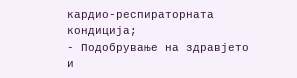кардио-респираторната кондиција;
- Подобрување на здравјето и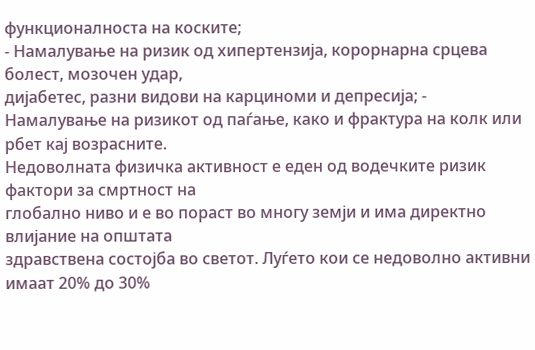функционалноста на коските;
- Намалување на ризик од хипертензија, корорнарна срцева болест, мозочен удар,
дијабетес, разни видови на карциноми и депресија; - Намалување на ризикот од паѓање, како и фрактура на колк или рбет кај возрасните.
Недоволната физичка активност е еден од водечките ризик фактори за смртност на
глобално ниво и е во пораст во многу земји и има директно влијание на општата
здравствена состојба во светот. Луѓето кои се недоволно активни имаат 20% до 30%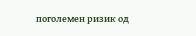поголемен ризик од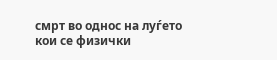смрт во однос на луѓето кои се физички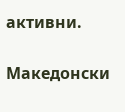активни.

Македонски